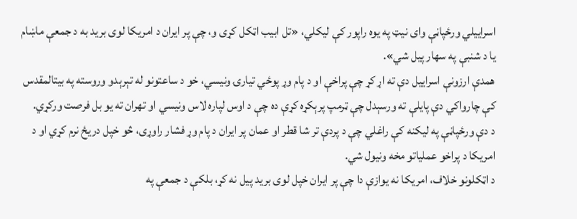اسراییلي ورځپاڼې وای نیټ په یوه راپور کې لیکلي، «تل ابیب اټکل کړی و، چې پر ایران د امریکا لوی برید به د جمعې ماښام یا د شنبې په سهار پیل شي».
همدې ارزونې اسراییل دې ته اړ کړ چې پراخې او د پام وړ پوځي تیارۍ ونیسي، خو د ساعتونو له تېرېدو وروسته په بیتالمقدس کې چارواکي دې پایلې ته ورسېدل چې ټرمپ پرېکړه کړې ده چې د اوس لپاره لاس ونیسي او تهران ته یو بل فرصت ورکړي.
د دې ورځپاڼې په لیکنه کې راغلي چې د پردې تر شا قطر او عمان پر ایران د پام وړ فشار راوړی، څو خپل دریځ نرم کړي او د امریکا د پراخو عملیاتو مخه ونیول شي.
د اټکلونو خلاف، امریکا نه یوازې دا چې پر ایران خپل لوی برید پیل نه کړ، بلکې د جمعې په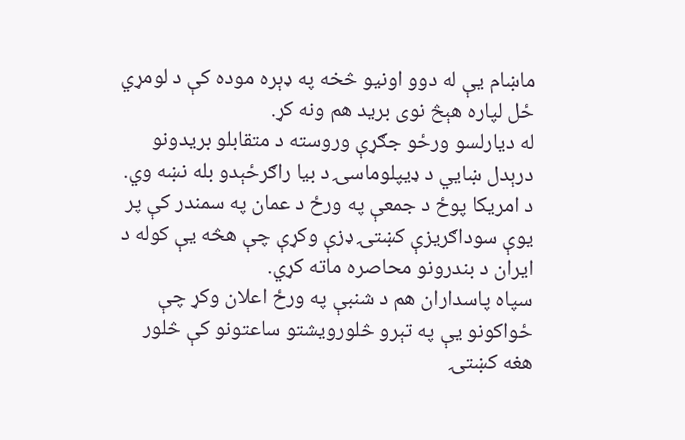ماښام یې له دوو اونیو څخه په ډېره موده کې د لومړي ځل لپاره هېڅ نوی برید هم ونه کړ.
له دیارلسو ورځو جګړې وروسته د متقابلو بریدونو درېدل ښايي د ډیپلوماسۍ د بیا راګرځېدو بله نښه وي.
د امریکا پوځ د جمعې په ورځ د عمان په سمندر کې پر یوې سوداګریزې کښتۍ ډزې وکړې چې هڅه یې کوله د ایران د بندرونو محاصره ماته کړي.
سپاه پاسداران هم د شنبې په ورځ اعلان وکړ چې ځواکونو یې په تېرو څلورویشتو ساعتونو کې څلور هغه کښتۍ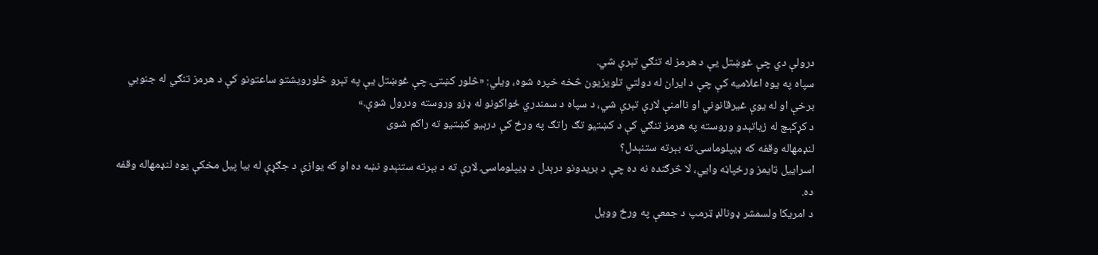درولې دي چې غوښتل یې د هرمز له تنګي تېرې شي.
سپاه په یوه اعلامیه کې چې د ایران له دولتي تلویزیون څخه خپره شوه، ویلي: «څلور کښتۍ چې غوښتل یې په تېرو څلورویشتو ساعتونو کې د هرمز تنګي له جنوبي برخې او له یوې غیرقانوني او ناامنې لارې تېرې شي، د سپاه د سمندري ځواکونو له ډزو وروسته ودرول شوې.»
د کړکېچ له زیاتېدو وروسته په هرمز تنګي کې د کښتیو تګ راتګ په ورځ کې درېیو کښتیو ته راکم شوی
لنډمهاله وقفه که ډیپلوماسۍ ته بېرته ستنېدل؟
اسراییل ټایمز ورځپاڼه وايي، لا څرګنده نه ده چې د بریدونو درېدل د ډیپلوماسۍ لارې ته د بېرته ستنېدو نښه ده او که یوازې د جګړې له بیا پیل مخکې یوه لنډمهاله وقفه ده.
د امریکا ولسمشر ډونالډ ټرمپ د جمعې په ورځ وویل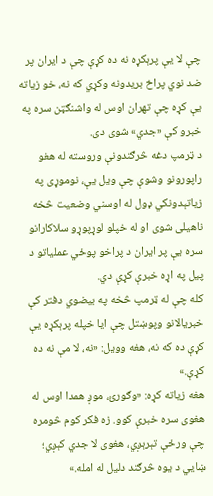چې لا یې پرېکړه نه ده کړې چې د ایران پر ضد نوي پراخ بریدونه وکړي که نه، خو زیاته یې کړه چې تهران اوس له واشنګټن سره په خبرو کې «جدي» شوی دی.
د ټرمپ دغه څرګندونې وروسته له هغو راپورونو وشوې چې ویل یې، نوموړی په زیاتېدونکي ډول له اوسني وضعیت څخه ناهیلی شوی او له خپلو لوړپوړو سلاکارانو سره یې پر ایران د پراخو پوځي عملیاتو د پیل په اړه خبرې کړې دي.
کله چې له ټرمپ څخه په بیضوي دفتر کې خبریالانو وپوښتل چې ایا خپله پرېکړه یې کړې ده که نه، هغه وویل: «نه، لا مې نه ده کړې.»
هغه زیاته کړه: «وګورئ، موږ همدا اوس له هغوی سره خبرې کوو. زه فکر کوم څومره چې ورځې تېرېږي، هغوی لا جدي کېږي؛ ښايي د یوه څرګند دلیل له امله.»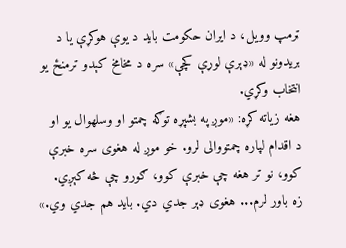ټرمپ وویل، د ایران حکومت باید د یوې هوکړې یا د بریدونو له «ډېرې لوړې کچې» سره د مخامخ کېدو ترمنځ یو انتخاب وکړي.
هغه زیاته کړه: «موږ په بشپړه توګه چمتو او وسلهوال یو او د اقدام لپاره چمتووالی لرو. خو موږ له هغوی سره خبرې کوو، نو تر هغه چې خبرې کوو، ګورو چې څه کېږي. زه باور لرم... هغوی ډېر جدي دي. باید هم جدي وي.»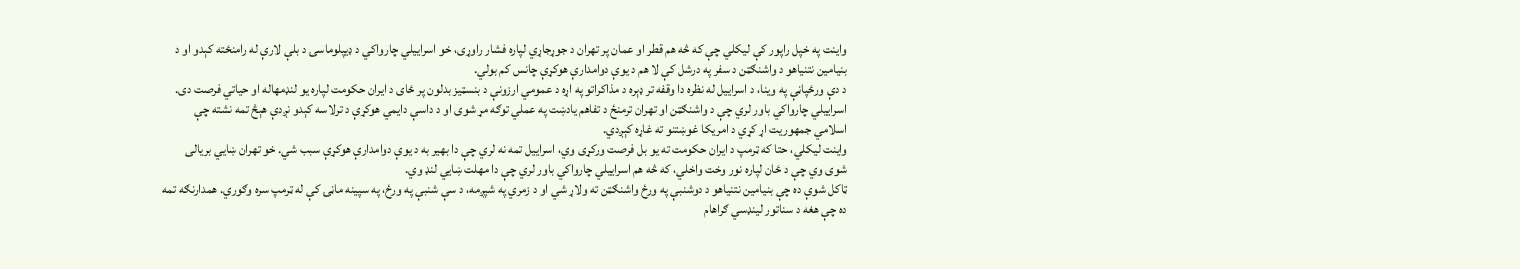واینت په خپل راپور کې لیکلي چې که څه هم قطر او عمان پر تهران د جوړجاړي لپاره فشار راوړی، خو اسراییلي چارواکي د ډیپلوماسۍ د بلې لارې له رامنځته کېدو او د بنیامین نتنیاهو د واشنګټن د سفر په درشل کې لا هم د یوې دوامدارې هوکړې چانس کم بولي.
د دې ورځپاڼې په وینا، د اسراییل له نظره دا وقفه تر ډېره د مذاکراتو په اړه د عمومي ارزونې د بنسټیز بدلون پر ځای د ایران حکومت لپاره یو لنډمهاله او حیاتي فرصت دی.
اسراییلي چارواکي باور لري چې د واشنګټن او تهران ترمنځ د تفاهم یادښت په عملي توګه مړ شوی او د داسې دایمي هوکړې د ترلاسه کېدو نږدې هېڅ تمه نشته چې اسلامي جمهوریت اړ کړي د امریکا غوښتنو ته غاړه کېږدي.
واینت لیکلي، حتا که ټرمپ د ایران حکومت ته یو بل فرصت ورکړی وي، اسراییل تمه نه لري چې دا بهیر به د یوې دوامدارې هوکړې سبب شي. خو تهران ښايي بریالی شوی وي چې د ځان لپاره نور وخت واخلي، که څه هم اسراییلي چارواکي باور لري چې دا مهلت ښايي لنډ وي.
ټاکل شوې ده چې بنیامین نتنیاهو د دوشنبې په ورځ واشنګټن ته ولاړ شي او د زمري په شپږمه، د سې شنبې په ورځ، په سپینه ماڼۍ کې له ټرمپ سره وګوري. همدارنګه تمه ده چې هغه د سناتور لینډسي ګراهام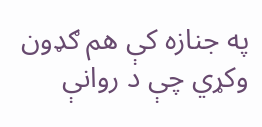په جنازه کې هم ګډون وکړي چې د روانې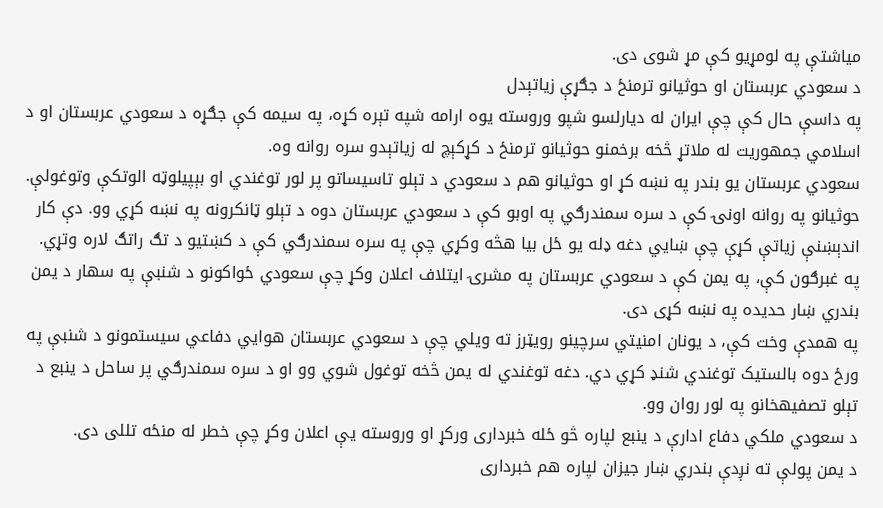میاشتې په لومړیو کې مړ شوی دی.
د سعودي عربستان او حوثیانو ترمنځ د جګړې زیاتېدل
په داسې حال کې چې ایران له دیارلسو شپو وروسته یوه ارامه شپه تېره کړه، په سیمه کې جګړه د سعودي عربستان او د اسلامي جمهوریت له ملاتړ څخه برخمنو حوثیانو ترمنځ د کړکېچ له زیاتېدو سره روانه وه.
سعودي عربستان یو بندر په نښه کړ او حوثیانو هم د سعودي د تېلو تاسیساتو پر لور توغندي او بېپیلوټه الوتکې وتوغولې.
حوثیانو په روانه اونۍ کې د سره سمندرګي په اوبو کې د سعودي عربستان دوه د تېلو ټانکرونه په نښه کړي وو. دې کار اندېښنې زیاتې کړې چې ښايي دغه ډله یو ځل بیا هڅه وکړي چې په سره سمندرګي کې د کښتیو د تګ راتګ لاره وتړي.
په غبرګون کې، په یمن کې د سعودي عربستان په مشرۍ ایتلاف اعلان وکړ چې سعودي ځواکونو د شنبې په سهار د یمن بندري ښار حدیده په نښه کړی دی.
په همدې وخت کې، د یونان امنیتي سرچینو رویټرز ته ویلي چې د سعودي عربستان هوايي دفاعي سیستمونو د شنبې په ورځ دوه بالستیک توغندي شنډ کړي دي. دغه توغندي له یمن څخه توغول شوي وو او د سره سمندرګي پر ساحل د ینبع د تېلو تصفیهخانو په لور روان وو.
د سعودي ملکي دفاع ادارې د ینبع لپاره څو ځله خبرداری ورکړ او وروسته یې اعلان وکړ چې خطر له منځه تللی دی.
د یمن پولې ته نږدې بندري ښار جیزان لپاره هم خبرداری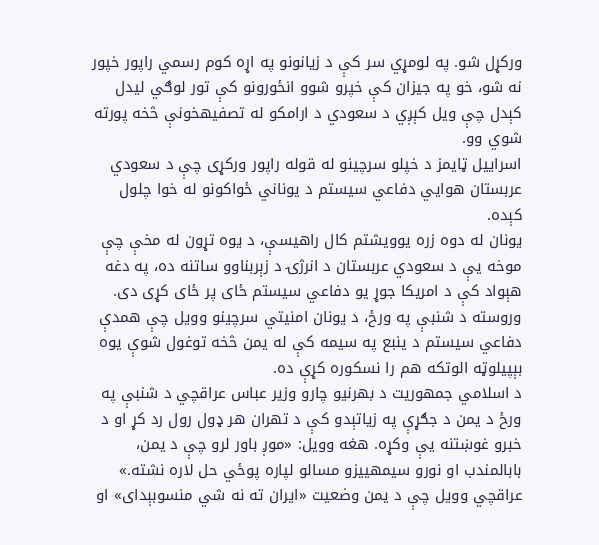ورکړل شو. په لومړي سر کې د زیانونو په اړه کوم رسمي راپور خپور نه شو، خو په جیزان کې خپرو شوو انځورونو کې تور لوګي لیدل کېدل چې ویل کېږي د سعودي د ارامکو له تصفیهخونې څخه پورته شوي وو.
اسراییل ټایمز د خپلو سرچینو له قوله راپور ورکړی چې د سعودي عربستان هوايي دفاعي سیستم د یوناني ځواکونو له خوا چلول کېده.
یونان له دوه زره یوویشتم کال راهیسې، د یوه تړون له مخې چې موخه یې د سعودي عربستان د انرژۍ د زېربناوو ساتنه ده، په دغه هېواد کې د امریکا جوړ یو دفاعي سیستم ځای پر ځای کړی دی.
وروسته د شنبې په ورځ، د یونان امنیتي سرچینو وویل چې همدې دفاعي سیستم د ینبع په سیمه کې له یمن څخه توغول شوې یوه بېپیلوټه الوتکه هم را نسکوره کړې ده.
د اسلامي جمهوریت د بهرنیو چارو وزیر عباس عراقچي د شنبې په ورځ د یمن د جګړې په زیاتېدو کې د تهران هر ډول رول رد کړ او د خبرو غوښتنه یې وکړه. هغه وویل: «موږ باور لرو چې د یمن، بابالمندب او نورو سیمهییزو مسالو لپاره پوځي حل لاره نشته.»
عراقچي وویل چې د یمن وضعیت «ایران ته نه شي منسوبېدای» او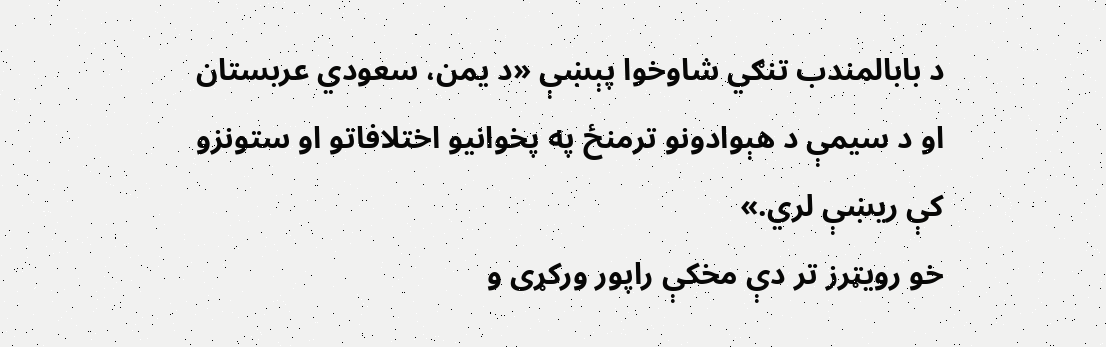د بابالمندب تنګي شاوخوا پېښې «د یمن، سعودي عربستان او د سیمې د هېوادونو ترمنځ په پخوانیو اختلافاتو او ستونزو کې ریښې لري.»
خو رویټرز تر دې مخکې راپور ورکړی و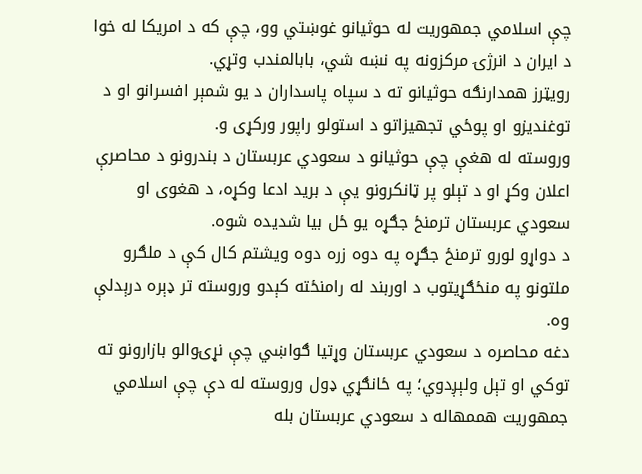چې اسلامي جمهوریت له حوثیانو غوښتي وو، چې که د امریکا له خوا د ایران د انرژۍ مرکزونه په نښه شي، بابالمندب وتړي.
رویټرز همدارنګه حوثیانو ته د سپاه پاسداران د یو شمېر افسرانو او د توغندیزو او پوځي تجهیزاتو د استولو راپور ورکړی و.
وروسته له هغې چې حوثیانو د سعودي عربستان د بندرونو د محاصرې اعلان وکړ او د تېلو پر ټانکرونو یې د برید ادعا وکړه، د هغوی او سعودي عربستان ترمنځ جګړه یو ځل بیا شدیده شوه.
د دواړو لورو ترمنځ جګړه په دوه زره دوه ویشتم کال کې د ملګرو ملتونو په منځګړیتوب د اوربند له رامنځته کېدو وروسته تر ډېره درېدلې وه.
دغه محاصره د سعودي عربستان وړتیا ګواښي چې نړۍوالو بازارونو ته توکي او تېل ولېږدوي؛ په ځانګړي ډول وروسته له دې چې اسلامي جمهوریت هممهاله د سعودي عربستان بله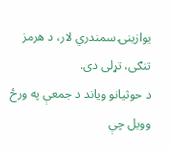یوازینۍ سمندري لار، د هرمز تنګی، تړلی دی.
د حوثیانو ویاند د جمعې په ورځ وویل چې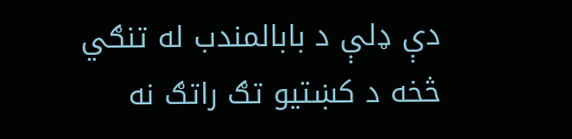دې ډلې د بابالمندب له تنګي څخه د کښتیو تګ راتګ نه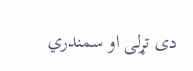دی تړلی او سمندري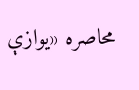محاصره «یوازې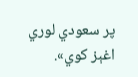پر سعودي لوري اغېز کوي».